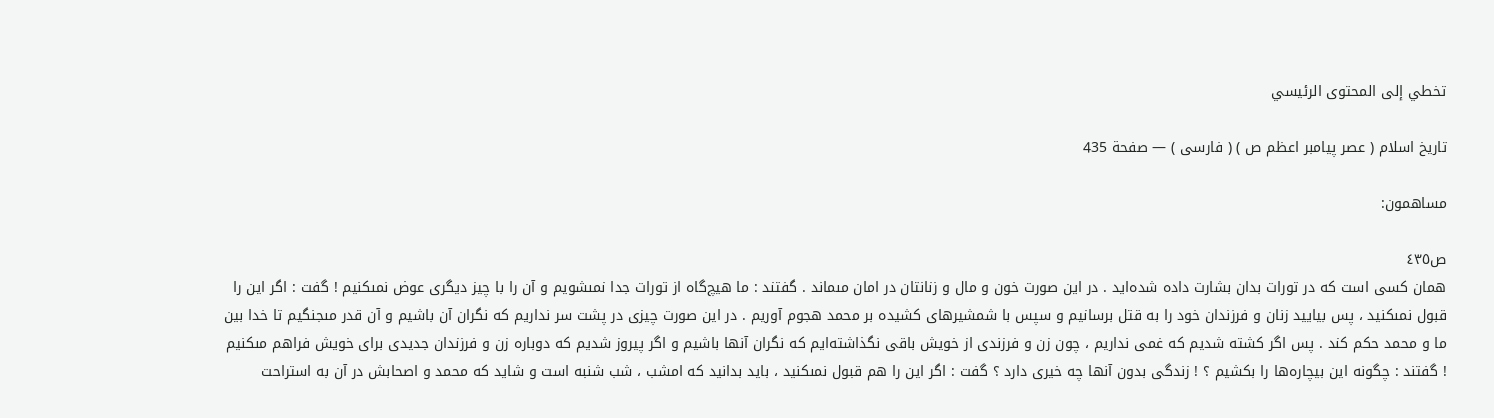تخطي إلى المحتوى الرئيسي

تاريخ اسلام ( عصر پيامبر اعظم ص ) ( فارسى ) — صفحة 435

مساهمون:

ص٤٣٥
همان كسى است كه در تورات بدان بشارت داده شده‌ايد . در اين صورت خون و مال و زنانتان در امان مىماند . گفتند : ما هيچ‌گاه از تورات جدا نمىشويم و آن را با چيز ديگرى عوض نمىكنيم ! گفت : اگر اين را قبول نمىكنيد ، پس بياييد زنان و فرزندان خود را به قتل برسانيم و سپس با شمشيرهاى كشيده بر محمد هجوم آوريم . در اين صورت چيزى در پشت سر نداريم كه نگران آن باشيم و آن قدر مىجنگيم تا خدا بين ما و محمد حكم كند . پس اگر كشته شديم كه غمى نداريم ، چون زن و فرزندى از خويش باقى نگذاشته‌ايم كه نگران آنها باشيم و اگر پيروز شديم كه دوباره زن و فرزندان جديدى براى خويش فراهم مىكنيم ! گفتند : چگونه اين بيچاره‌ها را بكشيم ؟ ! زندگى بدون آنها چه خيرى دارد ؟ گفت : اگر اين را هم قبول نمىكنيد ، بايد بدانيد كه امشب ، شب شنبه است و شايد كه محمد و اصحابش در آن به استراحت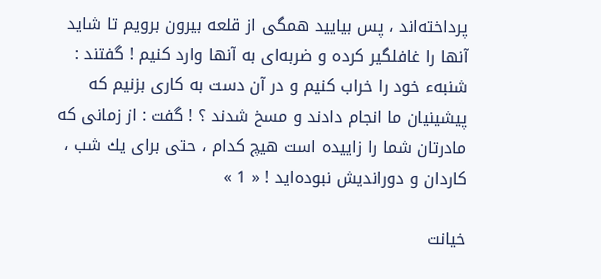پرداخته‌اند ، پس بياييد همگى از قلعه بيرون برويم تا شايد آنها را غافلگير كرده و ضربه‌اى به آنها وارد كنيم ! گفتند : شنبهء خود را خراب كنيم و در آن دست به كارى بزنيم كه پيشينيان ما انجام دادند و مسخ شدند ؟ ! گفت : از زمانى كه مادرتان شما را زاييده است هيچ كدام ، حتى براى يك شب ، كاردان و دورانديش نبوده‌ايد ! « 1 »

خيانت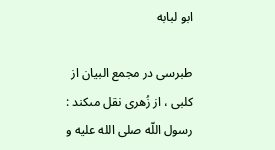ابو لبابه

طبرسى در مجمع البيان از كلبى ، از زُهرى نقل مىكند : رسول اللّه صلى الله عليه و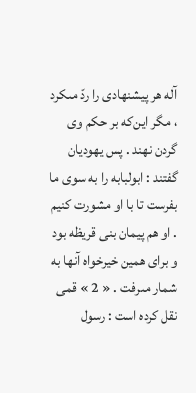آله هر پيشنهادى را ردّ مىكرد ، مگر اين‌كه بر حكم وى گردن نهند . پس يهوديان گفتند : ابولبابه را به سوى ما بفرست تا با او مشورت كنيم . او هم پيمان بنى قريظه بود و براى همين خيرخواه آنها به شمار مىرفت . « 2 » قمى نقل كرده است : رسول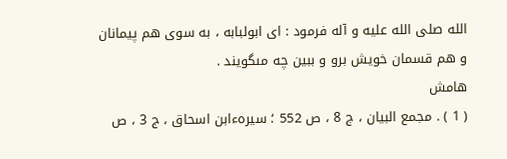الله صلى الله عليه و آله فرمود : اى ابولبابه ، به سوى هم پيمانان و هم قسمان خويش برو و ببين چه مىگويند .
هامش
( 1 ) . مجمع البيان ، ج 8 ، ص 552 ؛ سيرهءابن اسحاق ، ج 3 ، ص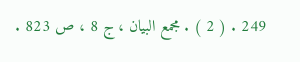249 . ( 2 ) . مجمع البيان ، ج 8 ، ص 823 .